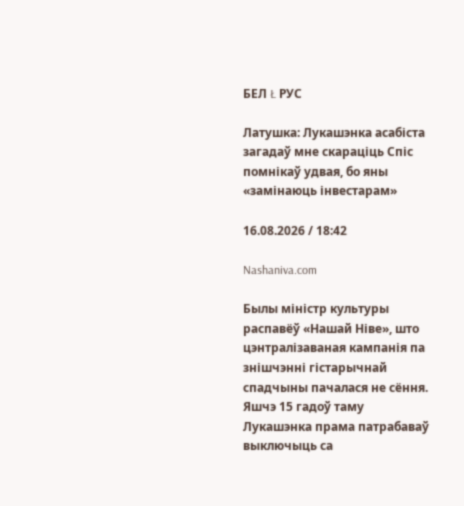БЕЛ Ł РУС

Латушка: Лукашэнка асабіста загадаў мне скараціць Спіс помнікаў удвая, бо яны «замінаюць інвестарам»

16.08.2026 / 18:42

Nashaniva.com

Былы міністр культуры распавёў «Нашай Ніве», што цэнтралізаваная кампанія па знішчэнні гістарычнай спадчыны пачалася не сёння. Яшчэ 15 гадоў таму Лукашэнка прама патрабаваў выключыць са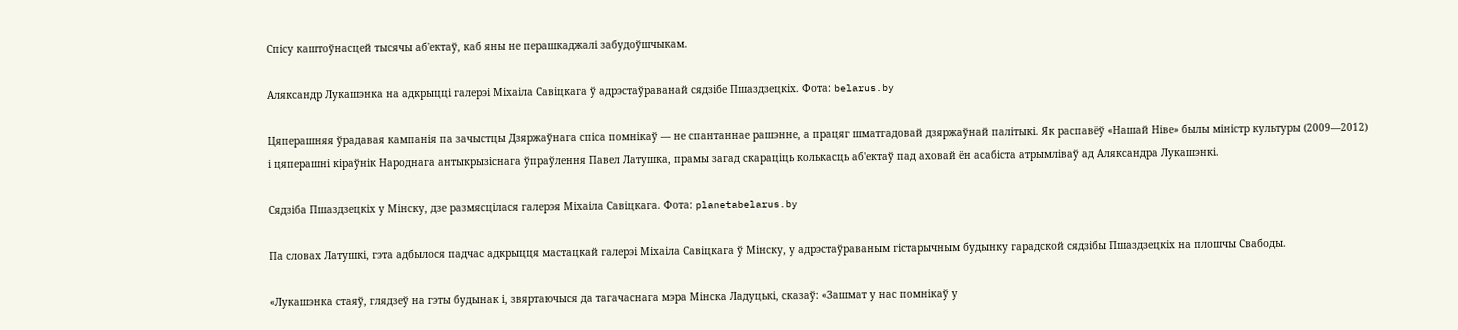Спісу каштоўнасцей тысячы аб'ектаў, каб яны не перашкаджалі забудоўшчыкам.

Аляксандр Лукашэнка на адкрыцці галерэі Міхаіла Савіцкага ў адрэстаўраванай сядзібе Пшаздзецкіх. Фота: belarus.by

Цяперашняя ўрадавая кампанія па зачыстцы Дзяржаўнага спіса помнікаў — не спантаннае рашэнне, а працяг шматгадовай дзяржаўнай палітыкі. Як распавёў «Нашай Ніве» былы міністр культуры (2009—2012) і цяперашні кіраўнік Народнага антыкрызіснага ўпраўлення Павел Латушка, прамы загад скараціць колькасць аб'ектаў пад аховай ён асабіста атрымліваў ад Аляксандра Лукашэнкі.

Сядзіба Пшаздзецкіх у Мінску, дзе размясцілася галерэя Міхаіла Савіцкага. Фота: planetabelarus.by

Па словах Латушкі, гэта адбылося падчас адкрыцця мастацкай галерэі Міхаіла Савіцкага ў Мінску, у адрэстаўраваным гістарычным будынку гарадской сядзібы Пшаздзецкіх на плошчы Свабоды.

«Лукашэнка стаяў, глядзеў на гэты будынак і, звяртаючыся да тагачаснага мэра Мінска Ладуцькі, сказаў: «Зашмат у нас помнікаў у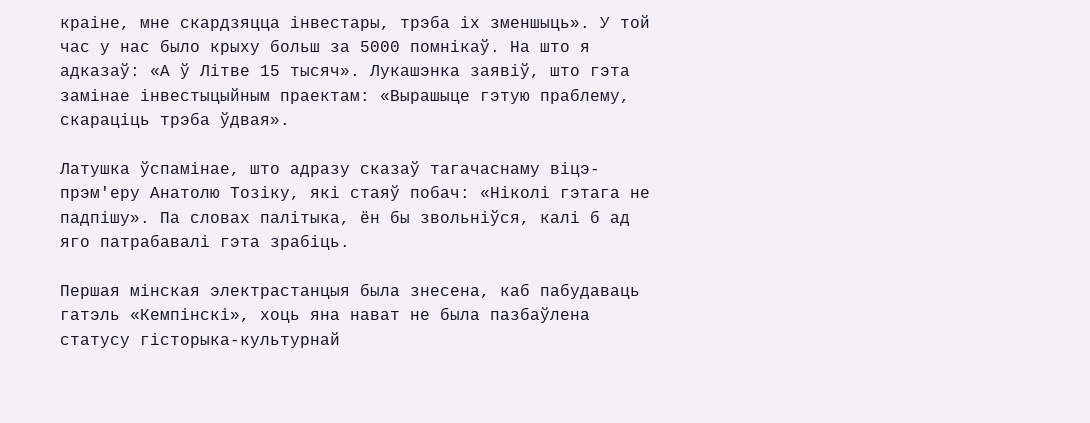краіне, мне скардзяцца інвестары, трэба іх зменшыць». У той час у нас было крыху больш за 5000 помнікаў. На што я адказаў: «А ў Літве 15 тысяч». Лукашэнка заявіў, што гэта замінае інвестыцыйным праектам: «Вырашыце гэтую праблему, скараціць трэба ўдвая».

Латушка ўспамінае, што адразу сказаў тагачаснаму віцэ-прэм'еру Анатолю Тозіку, які стаяў побач: «Ніколі гэтага не падпішу». Па словах палітыка, ён бы звольніўся, калі б ад яго патрабавалі гэта зрабіць.

Першая мінская электрастанцыя была знесена, каб пабудаваць гатэль «Кемпінскі», хоць яна нават не была пазбаўлена статусу гісторыка-культурнай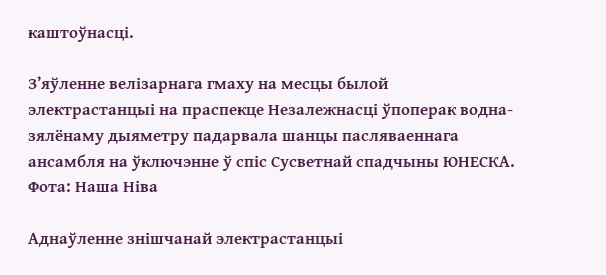каштоўнасці.

З’яўленне велізарнага гмаху на месцы былой электрастанцыі на праспекце Незалежнасці ўпоперак водна-зялёнаму дыяметру падарвала шанцы пасляваеннага ансамбля на ўключэнне ў спіс Сусветнай спадчыны ЮНЕСКА. Фота: Наша Ніва

Аднаўленне знішчанай электрастанцыі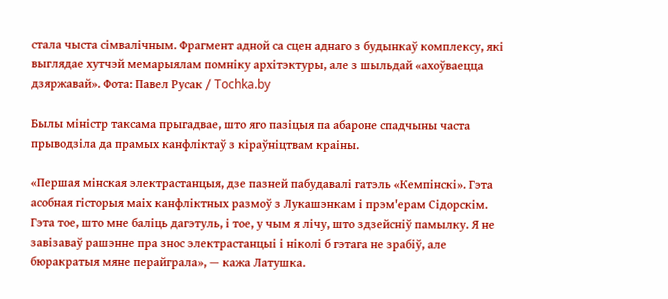стала чыста сімвалічным. Фрагмент адной са сцен аднаго з будынкаў комплексу, які выглядае хутчэй мемарыялам помніку архітэктуры, але з шыльдай «ахоўваецца дзяржавай». Фота: Павел Русак / Tochka.by

Былы міністр таксама прыгадвае, што яго пазіцыя па абароне спадчыны часта прыводзіла да прамых канфліктаў з кіраўніцтвам краіны.

«Першая мінская электрастанцыя, дзе пазней пабудавалі гатэль «Кемпінскі». Гэта асобная гісторыя маіх канфліктных размоў з Лукашэнкам і прэм'ерам Сідорскім. Гэта тое, што мне баліць дагэтуль, і тое, у чым я лічу, што здзейсніў памылку. Я не завізаваў рашэнне пра знос электрастанцыі і ніколі б гэтага не зрабіў, але бюракратыя мяне перайграла», — кажа Латушка.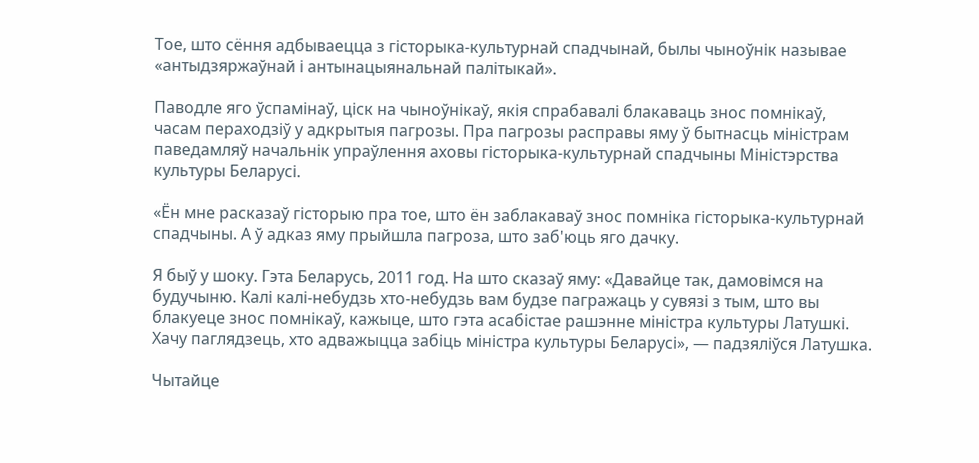Тое, што сёння адбываецца з гісторыка-культурнай спадчынай, былы чыноўнік называе «антыдзяржаўнай і антынацыянальнай палітыкай».

Паводле яго ўспамінаў, ціск на чыноўнікаў, якія спрабавалі блакаваць знос помнікаў, часам пераходзіў у адкрытыя пагрозы. Пра пагрозы расправы яму ў бытнасць міністрам паведамляў начальнік упраўлення аховы гісторыка-культурнай спадчыны Міністэрства культуры Беларусі.

«Ён мне расказаў гісторыю пра тое, што ён заблакаваў знос помніка гісторыка-культурнай спадчыны. А ў адказ яму прыйшла пагроза, што заб'юць яго дачку.

Я быў у шоку. Гэта Беларусь, 2011 год. На што сказаў яму: «Давайце так, дамовімся на будучыню. Калі калі-небудзь хто-небудзь вам будзе пагражаць у сувязі з тым, што вы блакуеце знос помнікаў, кажыце, што гэта асабістае рашэнне міністра культуры Латушкі. Хачу паглядзець, хто адважыцца забіць міністра культуры Беларусі», — падзяліўся Латушка.

Чытайце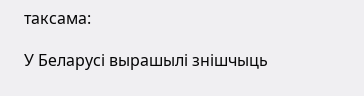таксама:

У Беларусі вырашылі знішчыць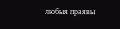любыя праявы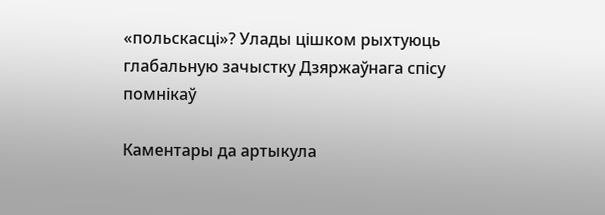«польскасці»? Улады цішком рыхтуюць глабальную зачыстку Дзяржаўнага спісу помнікаў

Каментары да артыкула